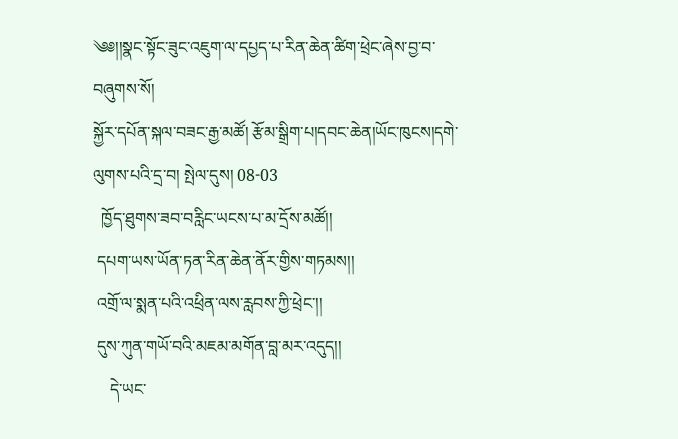༄༅།།སྣང་སྟོང་ཟུང་འཇུག་ལ་དཔྱད་པ་རིན་ཆེན་ཚིག་ཕྲེང་ཞེས་བྱ་བ་བཞུགས་སོ།
སྐྱོར་དཔོན་སྐལ་བཟང་རྒྱ་མཚོ། རྩོམ་སྒྲིག་པ།དབང་ཆེན།ཡོང་ཁུངས།དགེ་ལུགས་པའི་དྲ་བ། སྤེལ་དུས། 08-03
  ཁྱོད་ཐུགས་ཟབ་བརླིང་ཡངས་པ་མ་དྲོས་མཚོ།།
 དཔག་ཡས་ཡོན་ཏན་རིན་ཆེན་ནོར་གྱིས་གཏམས།།
 འགྲོ་ལ་སྨན་པའི་འཕྲིན་ལས་རླབས་ཀྱི་ཕྲེང་།།
 དུས་ཀུན་གཡོ་བའི་མཇམ་མགོན་བླ་མར་འདུད།།
    དེ་ཡང་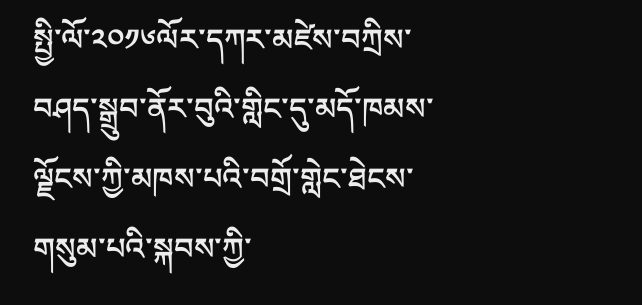སྤྱི་ལོ་༢༠༡༦ལོར་དཀར་མཛེས་བཀྲིས་བཤད་སྒྲུབ་ནོར་བུའི་གླིང་དུ་མདོ་ཁམས་ལྗོངས་ཀྱི་མཁས་པའི་བགྲོ་གླེང་ཐེངས་གསུམ་པའི་སྐབས་ཀྱི་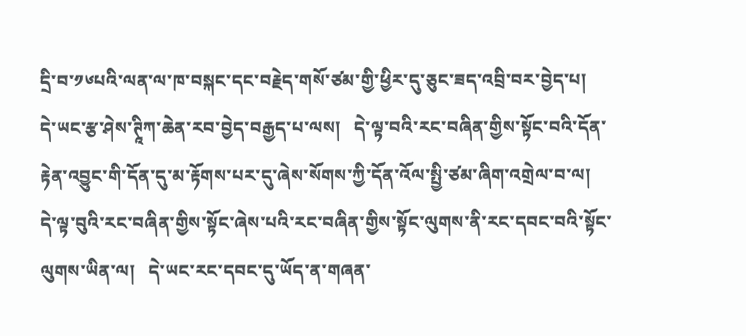དྲི་བ་༡༦པའི་ལན་ལ་ཁ་བསྐང་དང་བརྗེད་གསོ་ཙམ་གྱི་ཕྱིར་དུ་ཅུང་ཟད་འབྲི་བར་བྱེད་པ།   དེ་ཡང་རྩ་ཤེས་ཊཱིཀ་ཆེན་རབ་བྱེད་བརྒྱད་པ་ལས།   དེ་ལྟ་བའི་རང་བཞིན་གྱིས་སྟོང་བའི་དོན་རྟེན་འབྱུང་གི་དོན་དུ་མ་རྟོགས་པར་དུ་ཞེས་སོགས་ཀྱི་དོན་འོལ་སྤྱི་ཙམ་ཞིག་འགྲེལ་བ་ལ།  དེ་ལྟ་བུའི་རང་བཞིན་གྱིས་སྟོང་ཞེས་པའི་རང་བཞིན་གྱིས་སྟོང་ལུགས་ནི་རང་དབང་བའི་སྟོང་ལུགས་ཡིན་ལ།   དེ་ཡང་རང་དབང་དུ་ཡོད་ན་གཞན་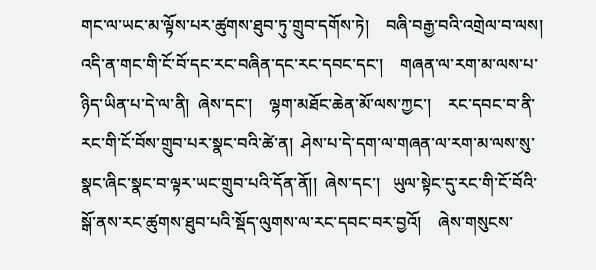གང་ལ་ཡང་མ་ལྟོས་པར་ཚུགས་ཐུབ་ཏུ་གྲུབ་དགོས་ཏེ།    བཞི་བརྒྱ་བའི་འགྲེལ་བ་ལས།    འདི་ན་གང་གི་ངོ་བོ་དང་རང་བཞིན་དང་རང་དབང་དང་།    གཞན་ལ་རག་མ་ལས་པ་ཉིད་ཡིན་པ་དེ་ལ་ནི།  ཞེས་དང་།    ལྷག་མཐོང་ཆེན་མོ་ལས་ཀྱང་།    རང་དབང་བ་ནི་རང་གི་ངོ་བོས་གྲུབ་པར་སྣང་བའི་ཚེ་ན།  ཤེས་པ་དེ་དག་ལ་གཞན་ལ་རག་མ་ལས་སུ་སྣང་ཞིང་སྣང་བ་ལྟར་ཡང་གྲུབ་པའི་དོན་ནོ།།  ཞེས་དང་།   ཡུལ་སྟེང་དུ་རང་གི་ངོ་བོའི་སྒོ་ནས་རང་ཚུགས་ཐུབ་པའི་སྡོད་ལུགས་ལ་རང་དབང་བར་བྱའོ།    ཞེས་གསུངས་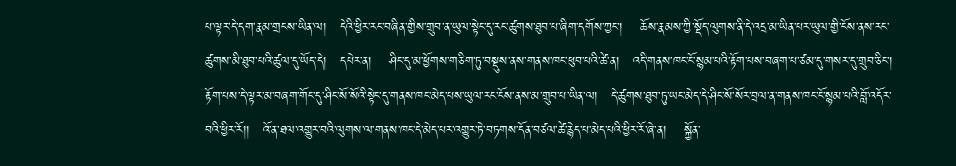པ་ལྟར་དེ་དག་རྣམ་གྲངས་ཡིན་ལ།   དེའི་ཕྱིར་རང་བཞིན་གྱིས་གྲུབ་ན་ཡུལ་སྟེང་དུ་རང་ཚུགས་ཐུབ་པ་ཞིག་དགོས་ཀྱང་།    ཆོས་རྣམས་ཀྱི་སྡོད་ལུགས་ནི་དེ་འདྲ་མ་ཡིན་པར་ཡུལ་གྱི་ངོས་ནས་རང་ཚུགས་མི་ཐུབ་པའི་ཚུལ་དུ་ཡོད་དེ།   དཔེར་ན།    ཤིང་དུ་མ་ཕྱོགས་གཅིག་ཏུ་བསྡུས་ནས་གནས་ཁང་ཕུབ་པའི་ཚེ་ན།   འདི་གནས་ཁང་ངོ་སྙམ་པའི་རྟོག་པས་བཞག་པ་ཙམ་དུ་གསར་དུ་གྲུབ་ཅིང་།    རྟོག་པས་དེ་ལྟར་མ་བཞག་གོང་དུ་ཤིང་སོ་སོའི་སྟེང་དུ་གནས་ཁང་མེད་པས་ཡུལ་རང་ངོས་ནས་མ་གྲུབ་པ་ཡིན་ལ།   དེ་ཚུགས་ཐུབ་ཏུ་ཡང་མེད་དེ་ཤིང་སོ་སོར་བྲལ་ན་གནས་ཁང་ངོ་སྙམ་པའི་བློ་འདོར་བའི་ཕྱིར་རོ།།   འོ་ན་ཐལ་འགྱུར་བའི་ལུགས་ལ་གནས་ཁང་དེ་མེད་པར་འགྱུར་ཏེ་བཏགས་དོན་བཙལ་ཚེ་རྙེད་པ་མེད་པའི་ཕྱིར་རོ་ཞེ་ན།    སྐྱོན་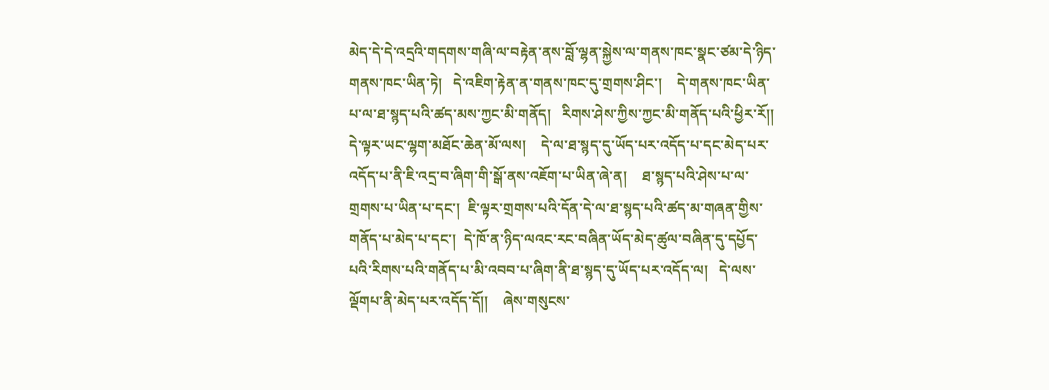མེད་དེ་དེ་འདྲའི་གདགས་གཞི་ལ་བརྟེན་ནས་བློ་ལྷན་སྐྱེས་ལ་གནས་ཁང་སྣང་ཙམ་དེ་ཉིད་གནས་ཁང་ཡིན་ཏེ།   དེ་འཇིག་རྟེན་ན་གནས་ཁང་དུ་གྲགས་ཤིང་།    དེ་གནས་ཁང་ཡིན་པ་ལ་ཐ་སྙད་པའི་ཚད་མས་ཀྱང་མི་གནོད།   རིགས་ཤེས་ཀྱིས་ཀྱང་མི་གནོད་པའི་ཕྱིར་རོ།།     དེ་ལྟར་ཡང་ལྷག་མཐོང་ཆེན་མོ་ལས།    དེ་ལ་ཐ་སྙད་དུ་ཡོད་པར་འདོད་པ་དང་མེད་པར་འདོད་པ་ནི་ཇི་འདྲ་བ་ཞིག་གི་སྒོ་ནས་འཇོག་པ་ཡིན་ཞེ་ན།    ཐ་སྙད་པའི་ཤེས་པ་ལ་གྲགས་པ་ཡིན་པ་དང་།  ཇི་ལྟར་གྲགས་པའི་དོན་དེ་ལ་ཐ་སྙད་པའི་ཚད་མ་གཞན་གྱིས་གནོད་པ་མེད་པ་དང་།  དེ་ཁོ་ན་ཉིད་ལའང་རང་བཞིན་ཡོད་མེད་ཚུལ་བཞིན་དུ་དཔྱོད་པའི་རིགས་པའི་གནོད་པ་མི་འབབ་པ་ཞིག་ནི་ཐ་སྙད་དུ་ཡོད་པར་འདོད་ལ།   དེ་ལས་ལྡོགཔ་ནི་མེད་པར་འདོད་དོ།།    ཞེས་གསུངས་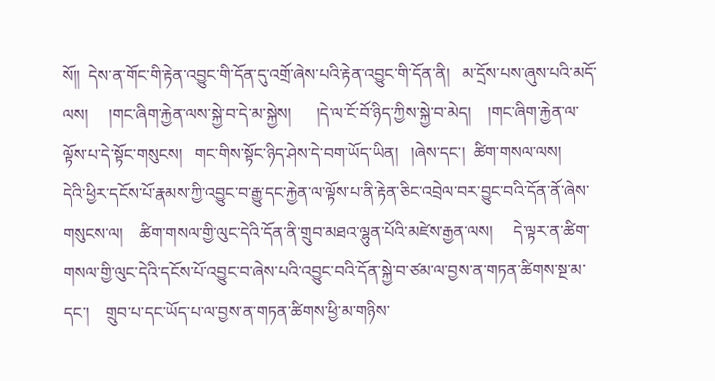སོ།།  དེས་ན་གོང་གི་རྟེན་འབྱུང་གི་དོན་དུ་འགྲོ་ཞེས་པའི་རྟེན་འབྱུང་གི་དོན་ནི།   མ་དྲོས་པས་ཞུས་པའི་མདོ་ལས།     །གང་ཞིག་རྐྱེན་ལས་སྐྱེ་བ་དེ་མ་སྐྱེས།      །དེ་ལ་ངོ་བོ་ཉིད་ཀྱིས་སྐྱེ་བ་མེད།    །གང་ཞིག་རྐྱེན་ལ་ལྟོས་པ་དེ་སྟོང་གསུངས།   གང་གིས་སྟོང་ཉིད་ཤེས་དེ་བག་ཡོད་ཡིན།   །ཞེས་དང་།  ཚིག་གསལ་ལས།     དེའི་ཕྱིར་དངོས་པོ་རྣམས་ཀྱི་འབྱུང་བ་རྒྱུ་དང་རྐྱེན་ལ་ལྟོས་པ་ནི་རྟེན་ཅིང་འབྲེལ་བར་བྱུང་བའི་དོན་ནོ་ཞེས་གསུངས་ལ།    ཚིག་གསལ་གྱི་ལུང་དེའི་དོན་ནི་གྲུབ་མཐའ་ལྷུན་པོའི་མཛེས་རྒྱན་ལས།     དེ་ལྟར་ན་ཚིག་གསལ་གྱི་ལུང་དེའི་དངོས་པོ་འབྱུང་བ་ཞེས་པའི་འབྱུང་བའི་དོན་སྐྱེ་བ་ཙམ་ལ་བྱས་ན་གཏན་ཚིགས་སྔ་མ་དང་།    གྲུབ་པ་དང་ཡོད་པ་ལ་བྱས་ན་གཏན་ཚིགས་ཕྱི་མ་གཉིས་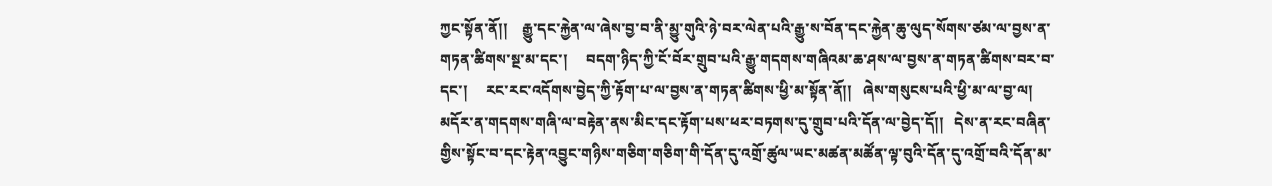ཀྱང་སྟོན་ནོ།།    རྒྱུ་དང་རྐྱེན་ལ་ཞེས་བྱ་བ་ནི་མྱུ་གུའི་ཉེ་བར་ལེན་པའི་རྒྱུ་ས་བོན་དང་རྐྱེན་ཆུ་ལུད་སོགས་ཙམ་ལ་བྱས་ན་གཏན་ཚིགས་སྔ་མ་དང་།     བདག་ཉིད་ཀྱི་ངོ་བོར་གྲུབ་པའི་རྒྱུ་གདགས་གཞིའམ་ཆ་ཤས་ལ་བྱས་ན་གཏན་ཚིགས་བར་བ་དང་།     རང་རང་འདོགས་བྱེད་ཀྱི་རྟོག་པ་ལ་བྱས་ན་གཏན་ཚིགས་ཕྱི་མ་སྟོན་ནོ།།   ཞེས་གསུངས་པའི་ཕྱི་མ་ལ་བྱ་ལ།   མདོར་ན་གདགས་གཞི་ལ་བརྟེན་ནས་མིང་དང་རྟོག་པས་ཕར་བཏགས་དུ་གྲུབ་པའི་དོན་ལ་བྱེད་དོ།།   དེས་ན་རང་བཞིན་གྱིས་སྟོང་བ་དང་རྟེན་འབྱུང་གཉིས་གཅིག་གཅིག་གི་དོན་དུ་འགྲོ་ཚུལ་ཡང་མཚན་མཚོན་ལྟ་བུའི་དོན་དུ་འགྲོ་བའི་དོན་མ་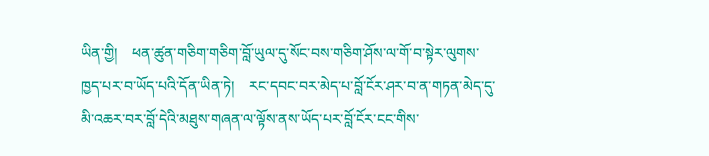ཡིན་གྱི།    ཕན་ཚུན་གཅིག་གཅིག་བློ་ཡུལ་དུ་སོང་བས་གཅིག་ཤོས་ལ་གོ་བ་སྟེར་ལུགས་ཁྱད་པར་བ་ཡོད་པའི་དོན་ཡིན་ཏེ།    རང་དབང་བར་མེད་པ་བློ་ངོར་ཤར་བ་ན་གཏན་མེད་དུ་མི་འཆར་བར་བློ་དེའི་མཐུས་གཞན་ལ་ལྟོས་ནས་ཡོད་པར་བློ་ངོར་ངང་གིས་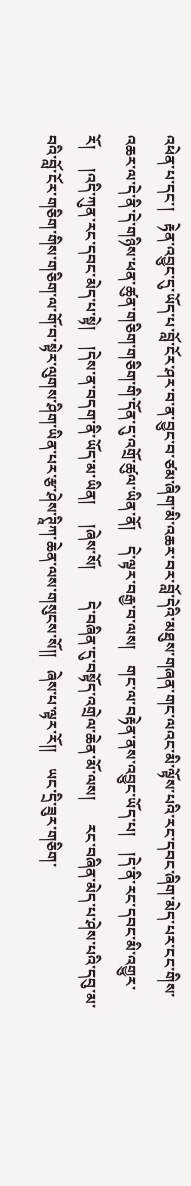འཕེན་པ་དང་།   རྟེན་འབྱུང་དུ་ཡོད་པ་བློ་ངོར་ཤར་བ་ན་བྱུང་བ་ཙམ་ཞིག་མི་འཆར་བར་བློ་དེའི་མཐུས་གཞན་གང་ལའང་མི་ལྟོས་པའི་རང་དབང་ཞིག་མེད་པར་ངང་གིས་འཆར་ལ་དེ་ནི་དེ་གཉིས་ཕན་ཚུན་གཅིག་གཅིག་གི་དོན་དུ་འགྲོ་ཚུལ་ཡིན་ནོ།    དེ་ལྟར་བརྒྱ་བ་ལས།    གང་ལ་བརྟེན་ནས་འབྱུང་ཡོད་པ།    །དེ་ནི་རང་དབང་མི་འགྱུར་རོ།     །འདི་ཀུན་རང་དབང་མེད་པ་སྟེ།    །དེས་ན་བདག་ནི་ཡོད་མ་ཡིན།     །ཞེས་སོ།        དེ་བཞིན་དུ་བསྟོད་འགྲེལ་ཆེན་མོ་ལས།      རང་བཞིན་མེད་པ་ཤེས་པའི་དབུ་མ་བའི་བློ་ངོར་གཅིག་གིས་གཅིག་ལ་གོ་བ་སྟེར་ལུགས་ཤིག་ཡིན་པར་རྩ་ཤེས་ཊཱིཀ་ཆེན་ལས་གསུངས་སོ།།   ཞེས་པ་ལྟར་རོ།།    ཡང་དྲི་ཟུར་གཅིག་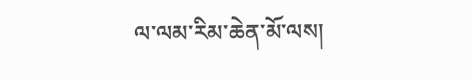ལ་ལམ་རིམ་ཆེན་མོ་ལས།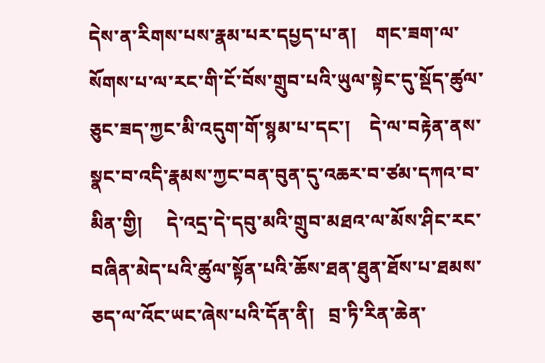དེས་ན་རིགས་པས་རྣམ་པར་དཔྱད་པ་ན།    གང་ཟག་ལ་སོགས་པ་ལ་རང་གི་ངོ་བོས་གྲུབ་པའི་ཡུལ་སྟེང་དུ་སྡོད་ཚུལ་ཅུང་ཟད་ཀྱང་མི་འདུག་གོ་སྙམ་པ་དང་།    དེ་ལ་བརྟེན་ནས་སྣང་བ་འདི་རྣམས་ཀྱང་བན་བུན་དུ་འཆར་བ་ཙམ་དཀའ་བ་མིན་གྱི།     དེ་འདྲ་དེ་དབུ་མའི་གྲུབ་མཐའ་ལ་མོས་ཤིང་རང་བཞིན་མེད་པའི་ཚུལ་སྟོན་པའི་ཆོས་ཐན་ཐུན་ཐོས་པ་ཐམས་ཅད་ལ་འོང་ཡང་ཞེས་པའི་དོན་ནི།   བྲ་ཏི་རིན་ཆེན་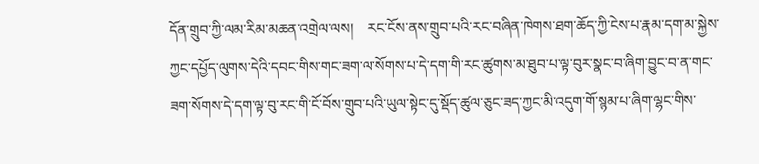དོན་གྲུབ་ཀྱི་ལམ་རིམ་མཆན་འགྲེལ་ལས།    རང་ངོས་ནས་གྲུབ་པའི་རང་བཞིན་ཁེགས་ཐག་ཆོད་ཀྱི་ངེས་པ་རྣམ་དག་མ་སྐྱེས་ཀྱང་དཔྱོད་ལུགས་དེའི་དབང་གིས་གང་ཟག་ལ་སོགས་པ་དེ་དག་གི་རང་ཚུགས་མ་ཐུབ་པ་ལྟ་བུར་སྣང་བ་ཞིག་བྱུང་བ་ན་གང་ཟག་སོགས་དེ་དག་ལྟ་བུ་རང་གི་ངོ་བོས་གྲུབ་པའི་ཡུལ་སྟེང་དུ་སྡོད་ཚུལ་ཅུང་ཟད་ཀྱང་མི་འདུག་གོ་སྙམ་པ་ཞིག་ལྷང་གིས་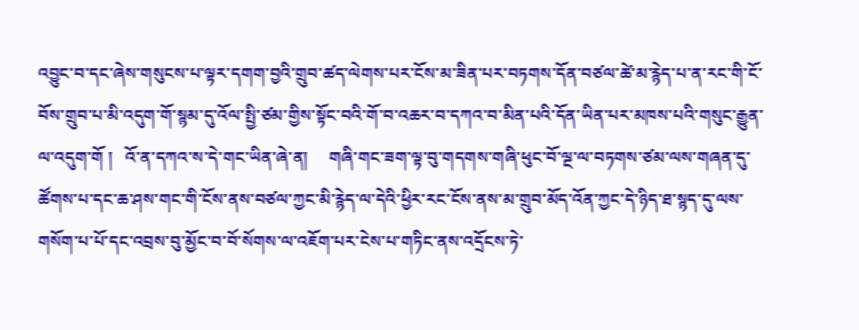འབྱུང་བ་དང་ཞེས་གསུངས་པ་ལྟར་དགག་བྱའི་གྲུབ་ཚད་ལེགས་པར་ངོས་མ་ཟིན་པར་བཏགས་དོན་བཙལ་ཚེ་མ་རྙེད་པ་ན་རང་གི་ངོ་བོས་གྲུབ་པ་མི་འདུག་གོ་སྙམ་དུ་འོལ་སྤྱི་ཙམ་གྱིས་སྟོང་བའི་གོ་བ་འཆར་བ་དཀའ་བ་མིན་པའི་དོན་ཡིན་པར་མཁས་པའི་གསུང་རྒྱུན་ལ་འདུག་གོ །   འོ་ན་དཀའ་ས་དེ་གང་ཡིན་ཞེ་ན།     གཞི་གང་ཟག་ལྟ་བུ་གདགས་གཞི་ཕུང་བོ་ལྔ་ལ་བཏགས་ཙམ་ལས་གཞན་དུ་ཚོགས་པ་དང་ཆ་ཤས་གང་གི་ངོས་ནས་བཙལ་ཀྱང་མི་རྙེད་ལ་དེའི་ཕྱིར་རང་ངོས་ནས་མ་གྲུབ་མོད་འོན་ཀྱང་དེ་ཉིད་ཐ་སྙད་དུ་ལས་གསོག་པ་པོ་དང་འབྲས་བུ་མྱོང་བ་བོ་སོགས་ལ་འཇོག་པར་ངེས་པ་གཏིང་ནས་འདྲོངས་ཏེ་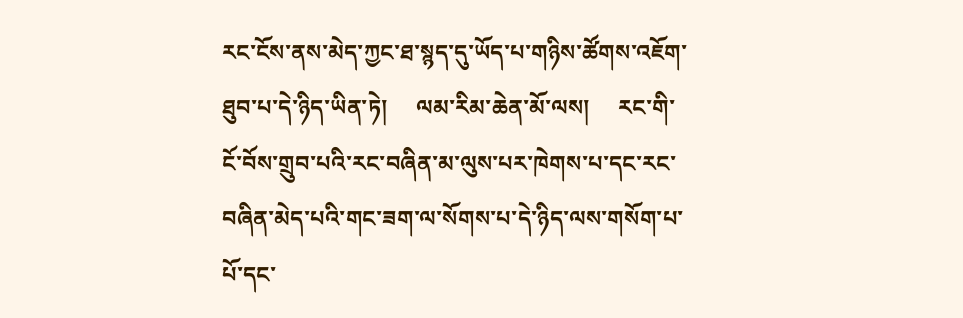རང་ངོས་ནས་མེད་ཀྱང་ཐ་སྙད་དུ་ཡོད་པ་གཉིས་ཚོགས་འཇོག་ཐུབ་པ་དེ་ཉིད་ཡིན་ཏེ།     ལམ་རིམ་ཆེན་མོ་ལས།     རང་གི་ངོ་བོས་གྲུབ་པའི་རང་བཞིན་མ་ལུས་པར་ཁེགས་པ་དང་རང་བཞིན་མེད་པའི་གང་ཟག་ལ་སོགས་པ་དེ་ཉིད་ལས་གསོག་པ་པོ་དང་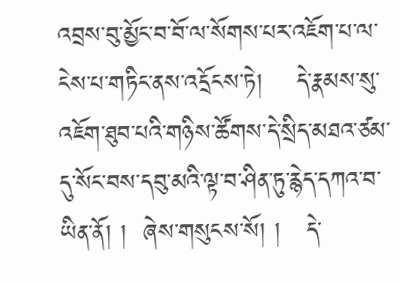འབྲས་བུ་མྱོང་བ་བོ་ལ་སོགས་པར་འཇོག་པ་ལ་ངེས་པ་གཏིང་ནས་འདྲོངས་ཏེ།    དེ་རྣམས་སུ་འཇོག་ཐུབ་པའི་གཉིས་ཚོགས་དེ་སྲིད་མཐའ་ཙམ་དུ་སོང་བས་དབུ་མའི་ལྟ་བ་ཤིན་ཏུ་རྙེད་དཀའ་བ་ཡིན་ནོ། །  ཞེས་གསུངས་སོ། །   དེ་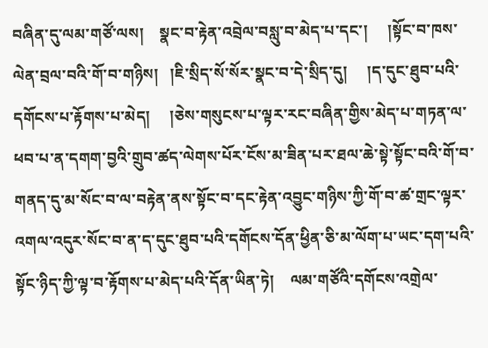བཞིན་དུ་ལམ་གཙོ་ལས།    སྣང་བ་རྟེན་འབྲེལ་བསླུ་བ་མེད་པ་དང་།     །སྟོང་བ་ཁས་ལེན་བྲལ་བའི་གོ་བ་གཉིས།   །ཇི་སྲིད་སོ་སོར་སྣང་བ་དེ་སྲིད་དུ།     །ད་དུང་ཐུབ་པའི་དགོངས་པ་རྟོགས་པ་མེད།     །ཅེས་གསུངས་པ་ལྟར་རང་བཞིན་གྱིས་མེད་པ་གཏན་ལ་ཕབ་པ་ན་དགག་བྱའི་གྲུབ་ཚད་ལེགས་པོར་ངོས་མ་ཟིན་པར་ཐལ་ཆེ་སྟེ་སྟོང་བའི་གོ་བ་གནད་དུ་མ་སོང་བ་ལ་བརྟེན་ནས་སྟོང་བ་དང་རྟེན་འབྱུང་གཉིས་ཀྱི་གོ་བ་ཚ་གྲང་ལྟར་འགལ་འདུར་སོང་བ་ན་ད་དུང་ཐུབ་པའི་དགོངས་དོན་ཕྱིན་ཅི་མ་ལོག་པ་ཡང་དག་པའི་སྟོང་ཉིད་ཀྱི་ལྟ་བ་རྟོགས་པ་མེད་པའི་དོན་ཡིན་ཏེ།    ལམ་གཙོའི་དགོངས་འགྲེལ་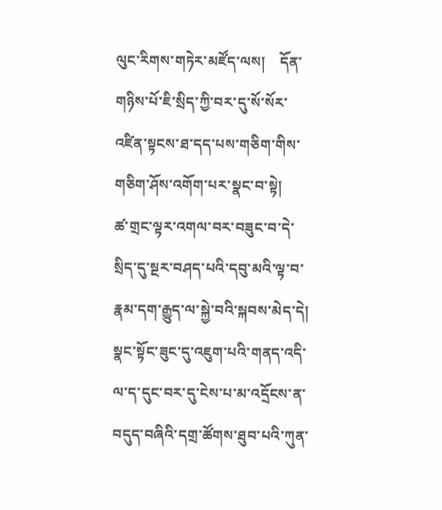ལུང་རིགས་གཏེར་མཛོད་ལས།    དོན་གཉིས་པོ་ཇི་སྲིད་ཀྱི་བར་དུ་སོ་སོར་འཛིན་སྟངས་ཐ་དད་པས་གཅིག་གིས་གཅིག་ཤོས་འགོག་པར་སྣང་བ་སྟེ།     ཚ་གྲང་ལྟར་འགལ་བར་བཟུང་བ་དེ་སྲིད་དུ་སྔར་བཤད་པའི་དབུ་མའི་ལྟ་བ་རྣམ་དག་རྒྱུད་ལ་སྐྱེ་བའི་སྐབས་མེད་དེ།     སྣང་སྟོང་ཟུང་དུ་འཇུག་པའི་གནད་འདི་ལ་ད་དུང་བར་དུ་ངེས་པ་མ་འདྲོངས་ན་བདུད་བཞིའི་དགྲ་ཚོགས་ཐུབ་པའི་ཀུན་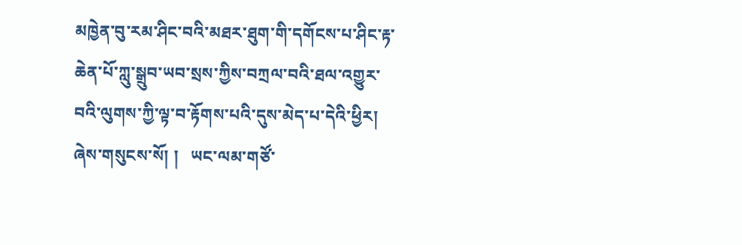མཁྱེན་བུ་རམ་ཤིང་བའི་མཐར་ཐུག་གི་དགོངས་པ་ཤིང་རྟ་ཆེན་པོ་ཀླུ་སྒྲུབ་ཡབ་སྲས་ཀྱིས་བཀྲལ་བའི་ཐལ་འགྱུར་བའི་ལུགས་ཀྱི་ལྟ་བ་རྟོགས་པའི་དུས་མེད་པ་དེའི་ཕྱིར།   ཞེས་གསུངས་སོ། །   ཡང་ལམ་གཙོ་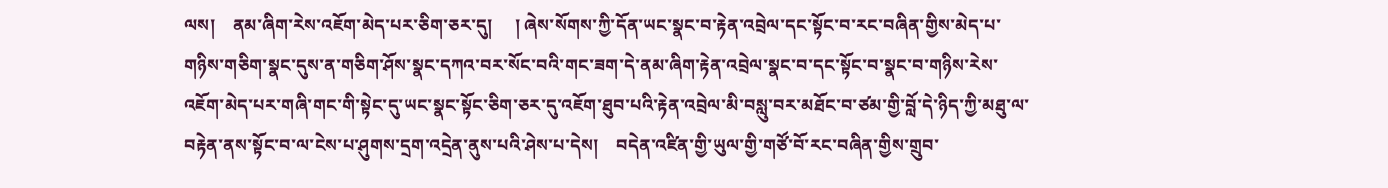ལས།    ནམ་ཞིག་རེས་འཇོག་མེད་པར་ཅིག་ཅར་དུ།     ། ཞེས་སོགས་ཀྱི་དོན་ཡང་སྣང་བ་རྟེན་འབྲེལ་དང་སྟོང་བ་རང་བཞིན་གྱིས་མེད་པ་གཉིས་གཅིག་སྣང་དུས་ན་གཅིག་ཤོས་སྣང་དཀའ་བར་སོང་བའི་གང་ཟག་དེ་ནམ་ཞིག་རྟེན་འབྲེལ་སྣང་བ་དང་སྟོང་བ་སྣང་བ་གཉིས་རེས་འཇོག་མེད་པར་གཞི་གང་གི་སྟེང་དུ་ཡང་སྣང་སྟོང་ཅིག་ཅར་དུ་འཇོག་ཐུབ་པའི་རྟེན་འབྲེལ་མི་བསླུ་བར་མཐོང་བ་ཙམ་གྱི་བློ་དེ་ཉིད་ཀྱི་མཐུ་ལ་བརྟེན་ནས་སྟོང་བ་ལ་ངེས་པ་ཤུགས་དྲག་འདྲེན་ནུས་པའི་ཤེས་པ་དེས།    བདེན་འཛིན་གྱི་ཡུལ་གྱི་གཙོ་བོ་རང་བཞིན་གྱིས་གྲུབ་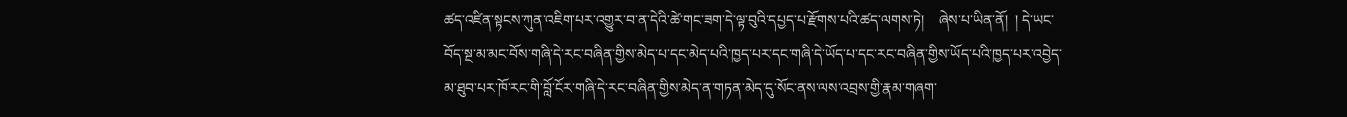ཚད་འཛིན་སྟངས་ཀུན་འཇིག་པར་འགྱུར་བ་ན་དེའི་ཚེ་གང་ཟག་དེ་ལྟ་བུའི་དཔྱད་པ་རྫོགས་པའི་ཚད་ལགས་ཏེ།    ཞེས་པ་ཡིན་ནོ།  ། དེ་ཡང་བོད་སྔ་མ་མང་བོས་གཞི་དེ་རང་བཞིན་གྱིས་མེད་པ་དང་མེད་པའི་ཁྱད་པར་དང་གཞི་དེ་ཡོད་པ་དང་རང་བཞིན་གྱིས་ཡོད་པའི་ཁྱད་པར་འབྱེད་མ་ཐུབ་པར་ཁོ་རང་གི་བློ་ངོར་གཞི་དེ་རང་བཞིན་གྱིས་མེད་ན་གཏན་མེད་དུ་སོང་ནས་ལས་འབྲས་གྱི་རྣམ་གཞག་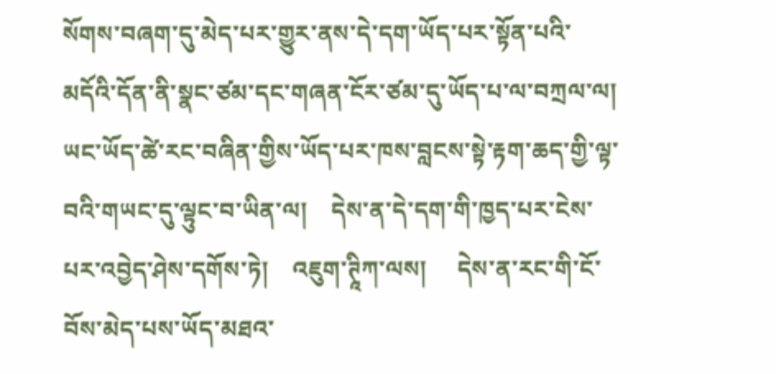སོགས་བཞག་དུ་མེད་པར་གྱུར་ནས་དེ་དག་ཡོད་པར་སྟོན་པའི་མདོའི་དོན་ནི་སྣང་ཙམ་དང་གཞན་ངོར་ཙམ་དུ་ཡོད་པ་ལ་བཀྲལ་ལ།       ཡང་ཡོད་ཚེ་རང་བཞིན་གྱིས་ཡོད་པར་ཁས་བླངས་སྟེ་རྟག་ཆད་གྱི་ལྟ་བའི་གཡང་དུ་ལྟུང་བ་ཡིན་ལ།    དེས་ན་དེ་དག་གི་ཁྱད་པར་ངེས་པར་འབྱེད་ཤེས་དགོས་ཏེ།    འཇུག་ཊཱིཀ་ལས།     དེས་ན་རང་གི་ངོ་བོས་མེད་པས་ཡོད་མཐའ་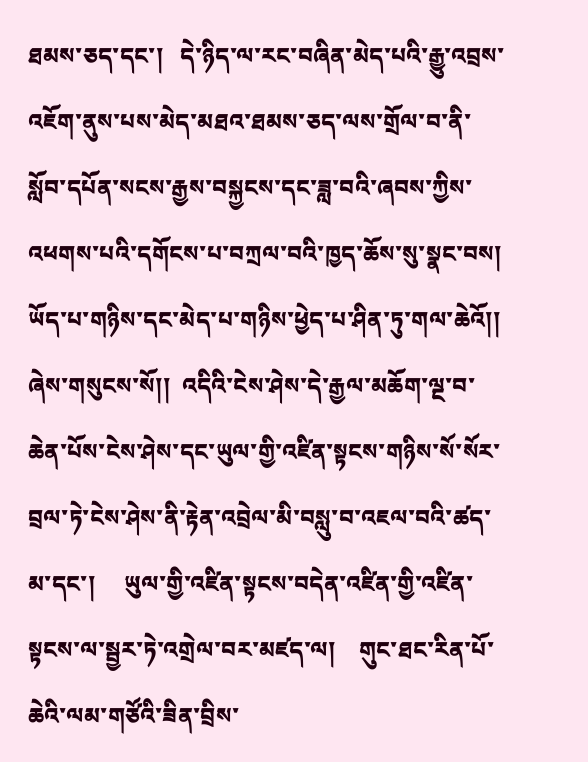ཐམས་ཅད་དང་།   དེ་ཉིད་ལ་རང་བཞིན་མེད་པའི་རྒྱུ་འབྲས་འཇོག་ནུས་པས་མེད་མཐའ་ཐམས་ཅད་ལས་གྲོལ་བ་ནི་སློབ་དཔོན་སངས་རྒྱས་བསྐྱངས་དང་ཟླ་བའི་ཞབས་ཀྱིས་འཕགས་པའི་དགོངས་པ་བཀྲལ་བའི་ཁྱད་ཆོས་སུ་སྣང་བས།     ཡོད་པ་གཉིས་དང་མེད་པ་གཉིས་ཕྱེད་པ་ཤིན་ཏུ་གལ་ཆེའོ།། ཞེས་གསུངས་སོ།།  འདིའི་ངེས་ཤེས་དེ་རྒྱལ་མཆོག་ལྔ་བ་ཆེན་པོས་ངེས་ཤེས་དང་ཡུལ་གྱི་འཛིན་སྟངས་གཉིས་སོ་སོར་བྲལ་ཏེ་ངེས་ཤེས་ནི་རྟེན་འབྲེལ་མི་བསླུ་བ་འཇལ་བའི་ཚད་མ་དང་།     ཡུལ་གྱི་འཛིན་སྟངས་བདེན་འཛིན་གྱི་འཛིན་སྟངས་ལ་སྦྱར་ཏེ་འགྲེལ་བར་མཛད་ལ།    གུང་ཐང་རིན་པོ་ཆེའི་ལམ་གཙོའི་ཟིན་བྲིས་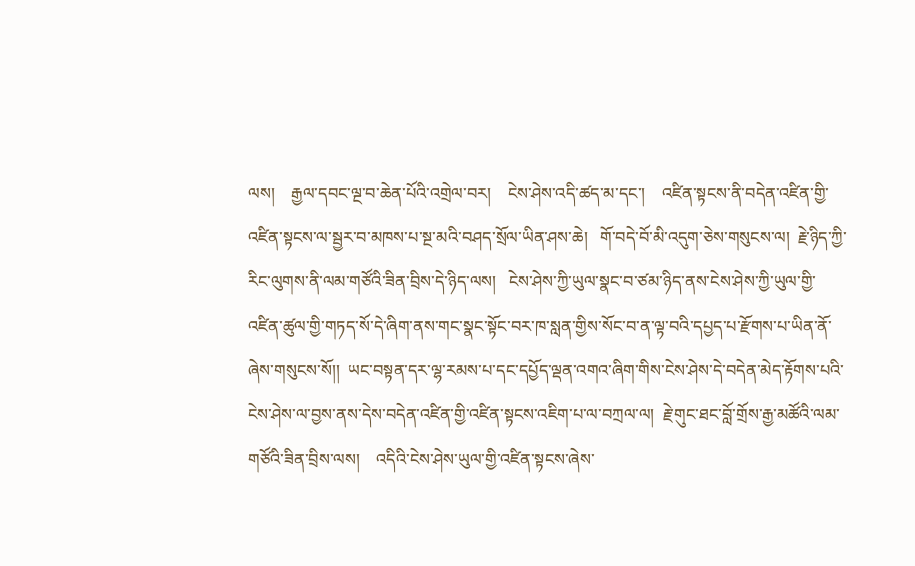ལས།    རྒྱལ་དབང་ལྔ་བ་ཆེན་པོའི་འགྲེལ་བར།    ངེས་ཤེས་འདི་ཚད་མ་དང་།    འཛིན་སྟངས་ནི་བདེན་འཛིན་གྱི་འཛིན་སྟངས་ལ་སྦྱར་བ་མཁས་པ་སྔ་མའི་བཤད་སྲོལ་ཡིན་ཤས་ཆེ།   གོ་བདེ་བོ་མི་འདུག་ཅེས་གསུངས་ལ།  རྗེ་ཉིད་ཀྱི་རིང་ལུགས་ནི་ལམ་གཙོའི་ཟིན་བྲིས་དེ་ཉིད་ལས།   ངེས་ཤེས་ཀྱི་ཡུལ་སྣང་བ་ཙམ་ཉིད་ནས་ངེས་ཤེས་ཀྱི་ཡུལ་གྱི་འཛིན་ཚུལ་གྱི་གཏད་སོ་དེ་ཞིག་ནས་གང་སྣང་སྟོང་བར་ཁ་སླན་གྱིས་སོང་བ་ན་ལྟ་བའི་དཔྱད་པ་རྫོགས་པ་ཡིན་ནོ་ཞེས་གསུངས་སོ།།  ཡང་བསྟན་དར་ལྷ་རམས་པ་དང་དཔྱོད་ལྡན་འགའ་ཞིག་གིས་ངེས་ཤེས་དེ་བདེན་མེད་རྟོགས་པའི་ངེས་ཤེས་ལ་བྱས་ནས་དེས་བདེན་འཛིན་གྱི་འཛིན་སྟངས་འཇིག་པ་ལ་བཀྲལ་ལ།  རྗེ་གུང་ཐང་བློ་གྲོས་རྒྱ་མཚོའི་ལམ་གཙོའི་ཟིན་བྲིས་ལས།    འདིའི་ངེས་ཤེས་ཡུལ་གྱི་འཛིན་སྟངས་ཞེས་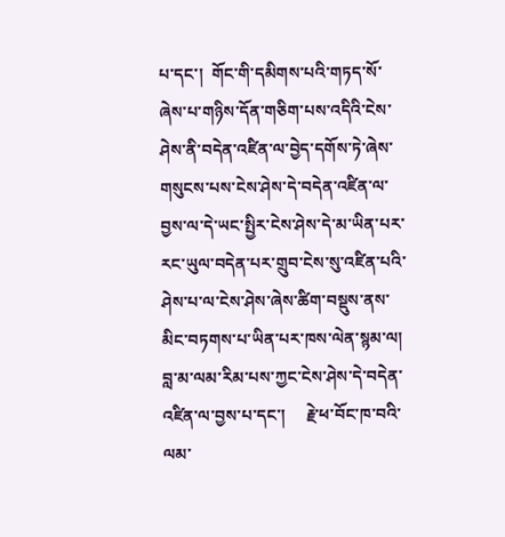པ་དང་།  གོང་གི་དམིགས་པའི་གཏད་སོ་ཞེས་པ་གཉིས་དོན་གཅིག་པས་འདིའི་ངེས་ཤེས་ནི་བདེན་འཛིན་ལ་བྱེད་དགོས་ཏེ་ཞེས་གསུངས་པས་ངེས་ཤེས་དེ་བདེན་འཛིན་ལ་བྱས་ལ་དེ་ཡང་སྤྱིར་ངེས་ཤེས་དེ་མ་ཡིན་པར་རང་ཡུལ་བདེན་པར་གྲུབ་ངེས་སུ་འཛིན་པའི་ཤེས་པ་ལ་ངེས་ཤེས་ཞེས་ཚིག་བསྡུས་ནས་མིང་བཏགས་པ་ཡིན་པར་ཁས་ལེན་སྙམ་ལ།    བླ་མ་ལམ་རིམ་པས་ཀྱང་ངེས་ཤེས་དེ་བདེན་འཛིན་ལ་བྱས་པ་དང་།     རྗེ་ཕ་བོང་ཁ་བའི་ལམ་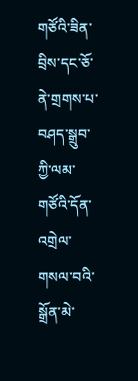གཙོའི་ཟིན་བྲིས་དང་ཅོ་ནེ་གྲགས་པ་བཤད་སྒྲུབ་ཀྱི་ལམ་གཙོའི་དོན་འགྲེལ་གསལ་བའི་སྒྲོན་མེ་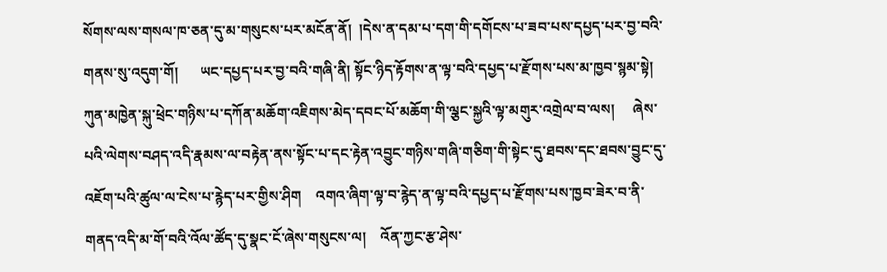སོགས་ལས་གསལ་ཁ་ཅན་དུ་མ་གསུངས་པར་མངོན་ནོ།  །དེས་ན་དམ་པ་དག་གི་དགོངས་པ་ཟབ་པས་དཔྱད་པར་བྱ་བའི་གནས་སུ་འདུག་གོ།      ཡང་དཔྱད་པར་བྱ་བའི་གཞི་ནི། སྟོང་ཉིད་རྟོགས་ན་ལྟ་བའི་དཔྱད་པ་རྫོགས་པས་མ་ཁྱབ་སྙམ་སྟེ།    ཀུན་མཁྱེན་སྐུ་ཕྲེང་གཉིས་པ་དཀོན་མཆོག་འཇིགས་མེད་དབང་པོ་མཆོག་གི་ལྕང་སྐྱའི་ལྟ་མགུར་འགྲེལ་བ་ལས།     ཞེས་པའི་ལེགས་བཤད་འདི་རྣམས་ལ་བརྟེན་ནས་སྟོང་པ་དང་རྟེན་འབྱུང་གཉིས་གཞི་གཅིག་གི་སྟེང་དུ་ཐབས་དང་ཐབས་བྱུང་དུ་འཇོག་པའི་ཚུལ་ལ་ངེས་པ་རྙེད་པར་གྱིས་ཤིག    འགའ་ཞིག་ལྟ་བ་རྙེད་ན་ལྟ་བའི་དཔྱད་པ་རྫོགས་པས་ཁྱབ་ཟེར་བ་ནི་གནད་འདི་མ་གོ་བའི་འོལ་ཚོད་དུ་སྣང་ངོ་ཞེས་གསུངས་ལ།    འོན་ཀྱང་རྩ་ཤེས་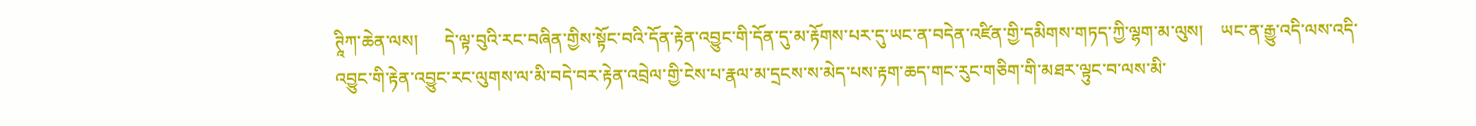ཊཱིཀ་ཆེན་ལས།      དེ་ལྟ་བུའི་རང་བཞིན་གྱིས་སྟོང་བའི་དོན་རྟེན་འབྱུང་གི་དོན་དུ་མ་རྟོགས་པར་དུ་ཡང་ན་བདེན་འཛིན་གྱི་དམིགས་གཏད་ཀྱི་ལྷག་མ་ལུས།    ཡང་ན་རྒྱུ་འདི་ལས་འདི་འབྱུང་གི་རྟེན་འབྱུང་རང་ལུགས་ལ་མི་བདེ་བར་རྟེན་འབྲེལ་གྱི་ངེས་པ་རྣལ་མ་དྲངས་ས་མེད་པས་རྟག་ཆད་གང་རུང་གཅིག་གི་མཐར་ལྟུང་བ་ལས་མི་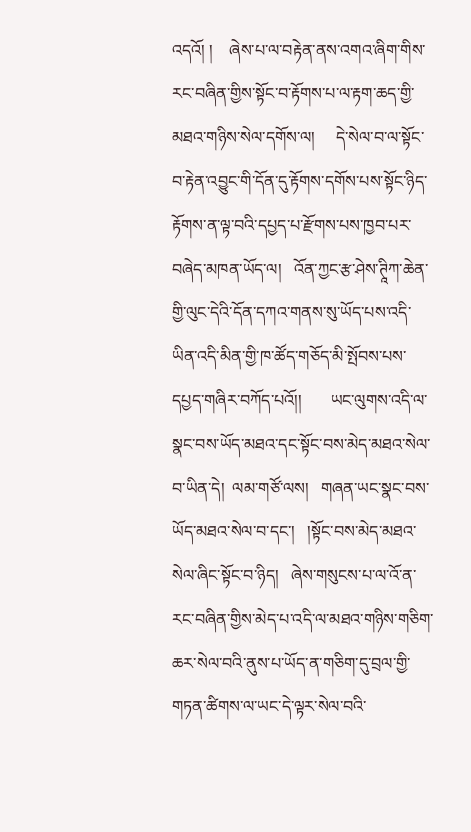འདའོ། །    ཞེས་པ་ལ་བརྟེན་ནས་འགའ་ཞིག་གིས་རང་བཞིན་གྱིས་སྟོང་བ་རྟོགས་པ་ལ་རྟག་ཆད་གྱི་མཐའ་གཉིས་སེལ་དགོས་ལ།     དེ་སེལ་བ་ལ་སྟོང་བ་རྟེན་འབྱུང་གི་དོན་དུ་རྟོགས་དགོས་པས་སྟོང་ཉིད་རྟོགས་ན་ལྟ་བའི་དཔྱད་པ་རྫོགས་པས་ཁྱབ་པར་བཞེད་མཁན་ཡོད་ལ།   འོན་ཀྱང་རྩ་ཤེས་ཊཱིཀ་ཆེན་གྱི་ལུང་དེའི་དོན་དཀའ་གནས་སུ་ཡོད་པས་འདི་ཡིན་འདི་མིན་གྱི་ཁ་ཚོད་གཅོད་མི་སྤོབས་པས་དཔྱད་གཞིར་བཀོད་པའོ།།       ཡང་ལུགས་འདི་ལ་སྣང་བས་ཡོད་མཐའ་དང་སྟོང་བས་མེད་མཐའ་སེལ་བ་ཡིན་དེ།  ལམ་གཙོ་ལས།   གཞན་ཡང་སྣང་བས་ཡོད་མཐའ་སེལ་བ་དང་།   །སྟོང་བས་མེད་མཐའ་སེལ་ཞིང་སྟོང་བ་ཉིད།   ཞེས་གསུངས་པ་ལ་འོ་ན་རང་བཞིན་གྱིས་མེད་པ་འདི་ལ་མཐའ་གཉིས་གཅིག་ཆར་སེལ་བའི་ནུས་པ་ཡོད་ན་གཅིག་དུ་བྲལ་གྱི་གཏན་ཚིགས་ལ་ཡང་དེ་ལྟར་སེལ་བའི་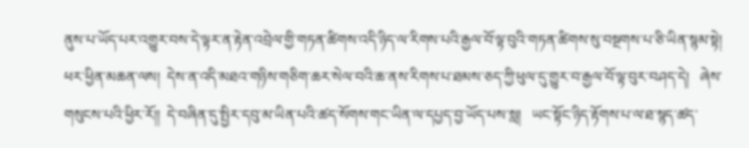ནུས་པ་ཡོད་པར་འགྱུར་བས་དེ་ལྟར་ན་རྟེན་འབྲེལ་གྱི་གཏན་ཚིགས་འདི་ཉིད་ལ་རིགས་པའི་རྒྱལ་བོ་ལྟ་བུའི་གཏན་ཚིགས་སུ་བསྔགས་པ་ཅི་ཡིན་སྙམ་སྟེ།   ཕར་ཕྱིན་མཆན་ལས།  དེས་ན་འདི་མཐའ་གཉིས་གཅིག་ཆར་སེལ་བའི་ཆ་ནས་རིགས་པ་ཐམས་ཅད་ཀྱི་ཕུལ་དུ་གྱུར་བ་རྒྱལ་བོ་ལྟ་བུར་བཤད་དེ།   ཞེས་གསུངས་པའི་ཕྱིར་རོ།།  དེ་བཞིན་དུ་སྤྱིར་དབུ་མ་ཡིན་པའི་ཚད་སོགས་གང་ཡིན་ལ་དཔྱད་བྱ་ཡོད་པས་སླ།   ཡང་སྟོང་ཉིད་རྟོགས་པ་ལ་ཐ་སྙད་ཚད་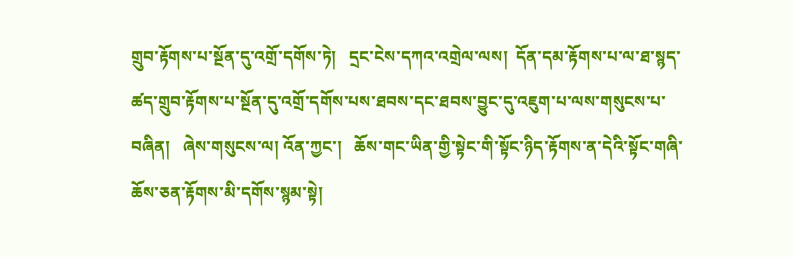གྲུབ་རྟོགས་པ་སྔོན་དུ་འགྲོ་དགོས་ཏེ།   དྲང་ངེས་དཀའ་འགྲེལ་ལས།  དོན་དམ་རྟོགས་པ་ལ་ཐ་སྙད་ཚད་གྲུབ་རྟོགས་པ་སྔོན་དུ་འགྲོ་དགོས་པས་ཐབས་དང་ཐབས་བྱུང་དུ་འཇུག་པ་ལས་གསུངས་པ་བཞིན།   ཞེས་གསུངས་ལ། འོན་ཀྱང་།   ཆོས་གང་ཡིན་གྱི་སྟེང་གི་སྟོང་ཉིད་རྟོགས་ན་དེའི་སྟོང་གཞི་ཆོས་ཅན་རྟོགས་མི་དགོས་སྙམ་སྟེ།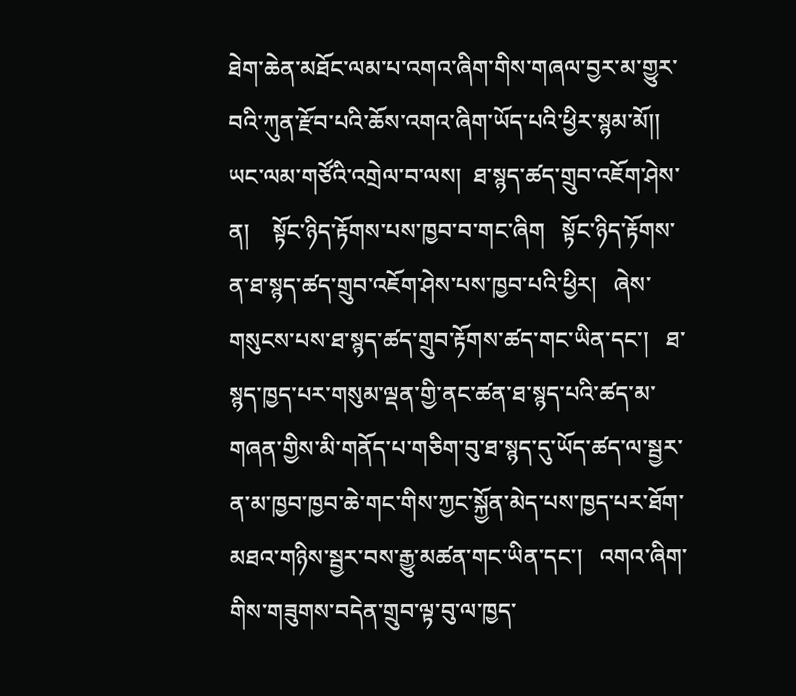ཐེག་ཆེན་མཐོང་ལམ་པ་འགའ་ཞིག་གིས་གཞལ་བྱར་མ་གྱུར་བའི་ཀུན་རྫོབ་པའི་ཆོས་འགའ་ཞིག་ཡོད་པའི་ཕྱིར་སྙམ་མོ།།    ཡང་ལམ་གཙོའི་འགྲེལ་བ་ལས།  ཐ་སྙད་ཚད་གྲུབ་འཇོག་ཤེས་ན།    སྟོང་ཉིད་རྟོགས་པས་ཁྱབ་བ་གང་ཞིག   སྟོང་ཉིད་རྟོགས་ན་ཐ་སྙད་ཚད་གྲུབ་འཇོག་ཤེས་པས་ཁྱབ་པའི་ཕྱིར།   ཞེས་གསུངས་པས་ཐ་སྙད་ཚད་གྲུབ་རྟོགས་ཚད་གང་ཡིན་དང་།   ཐ་སྙད་ཁྱད་པར་གསུམ་ལྡན་གྱི་ནང་ཚན་ཐ་སྙད་པའི་ཚད་མ་གཞན་གྱིས་མི་གནོད་པ་གཅིག་བུ་ཐ་སྙད་དུ་ཡོད་ཚད་ལ་སྦྱར་ན་མ་ཁྱབ་ཁྱབ་ཆེ་གང་གིས་ཀྱང་སྐྱོན་མེད་པས་ཁྱད་པར་ཐོག་མཐའ་གཉིས་སྦྱར་བས་རྒྱུ་མཚན་གང་ཡིན་དང་།   འགའ་ཞིག་གིས་གཟུགས་བདེན་གྲུབ་ལྟ་བུ་ལ་ཁྱད་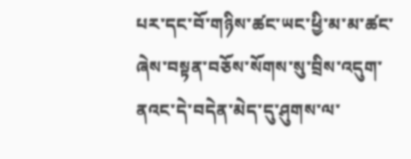པར་དང་བོ་གཉིས་ཚང་ཡང་ཕྱི་མ་མ་ཚང་ཞེས་བསྟན་བཅོས་སོགས་སུ་བྲིས་འདུག་ནའང་དེ་བདེན་མེད་དུ་ཤུགས་ལ་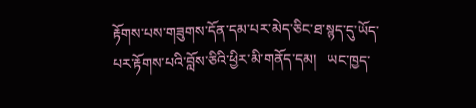རྟོགས་པས་གཟུགས་དོན་དམ་པར་མེད་ཅིང་ཐ་སྙད་དུ་ཡོད་པར་རྟོགས་པའི་བློས་ཅིའི་ཕྱིར་མི་གནོད་དམ།   ཡང་ཁྱད་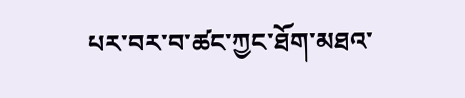པར་བར་བ་ཚང་ཀྱང་ཐོག་མཐའ་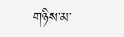གཉིས་མ་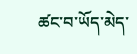ཚང་བ་ཡོད་མེད་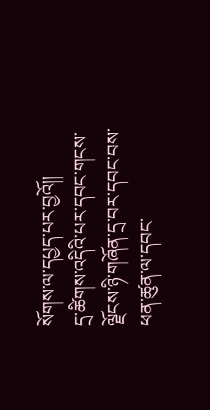སོགས་ལ་དཔྱད་པར་བྱའོ།།
དྲ་ཚིགས་འདིའི་པར་དབང་གངས་ལྗོངས་ཉི་གཞོན་དྲ་བར་དབང་བས་ཕན་ཚུན་ལ་དབང་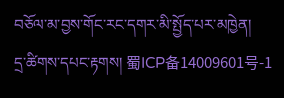བཅོལ་མ་བྱས་གོང་རང་དགར་མི་སྤྱོད་པར་མཁྱེན།
དྲ་ཚིགས་དཔང་རྟགས། 蜀ICP备14009601号-1